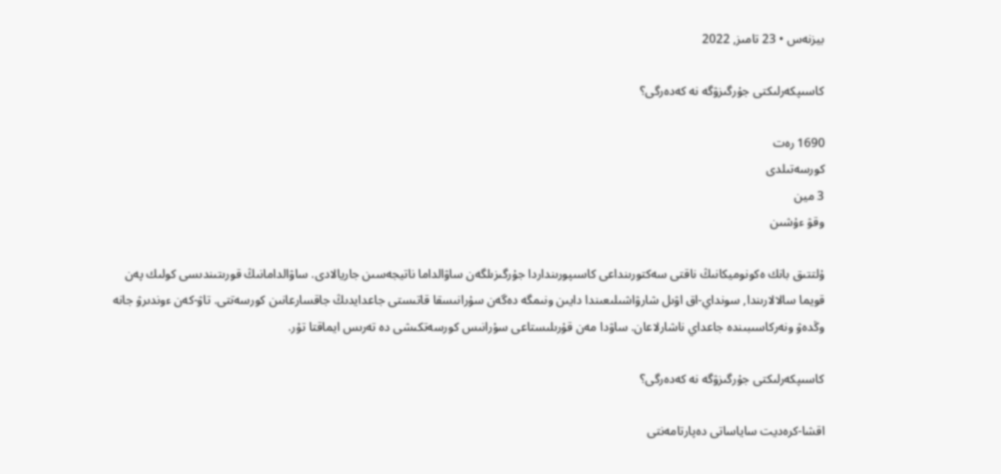بيزنەس • 23 تامىز, 2022

كاسىپكەرلىكتى جۇرگىزۋگە نە كەدەرگى؟

1690 رەت
كورسەتىلدى
3 مين
وقۋ ءۇشىن

ۇلتتىق بانك ەكونوميكانىڭ ناقتى سەكتورىنداعى كاسىپورىنداردا جۇرگىزىلگەن ساۋالداما ناتيجەسىن جاريالادى. ساۋالدامانىڭ قورىتىندىسى كولىك پەن قويما سالالارىندا, سونداي-اق اۋىل شارۋاشىلىعىندا دايىن ونىمگە دەگەن سۇرانىسقا قاتىستى جاعدايدىڭ جاقسارعانىن كورسەتتى. تاۋ-كەن ءوندىرۋ جانە وڭدەۋ ونەركاسىبىندە جاعداي ناشارلاعان. ساۋدا مەن قۇرىلىستاعى سۇرانىس كورسەتكىشى دە تەرىس ايماقتا تۇر.

كاسىپكەرلىكتى جۇرگىزۋگە نە كەدەرگى؟

اقشا-كرەديت ساياساتى دەپارتامەنتى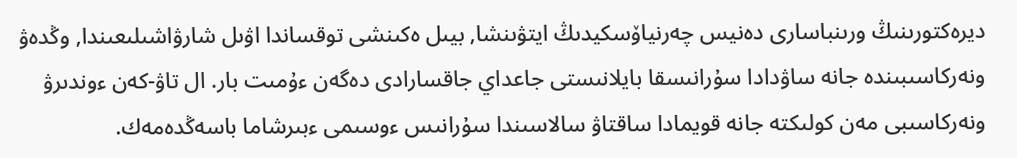ديرەكتورىنىڭ ورىنباسارى دەنيس چەرنياۆسكيدىڭ ايتۋىنشا, بيىل ەكىنشى توقساندا اۋىل شارۋاشىلىعىندا, وڭدەۋ ونەركاسىبىندە جانە ساۋدادا سۇرانىسقا بايلانىستى جاعداي جاقسارادى دەگەن ءۇمىت بار. ال تاۋ-كەن ءوندىرۋ ونەركاسىبى مەن كولىكتە جانە قويمادا ساقتاۋ سالاسىندا سۇرانىس ءوسىمى ءبىرشاما باسەڭدەمەك.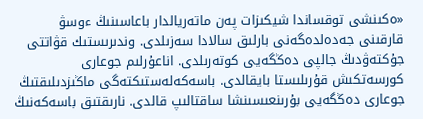«ەكىنشى توقساندا شيكىزات پەن ماتەريالدار باعاسىنىڭ ءوسۋ قارقىنى جەدەلدەگەنى بارلىق سالادا سەزىلدى. وندىرىستىك قۋاتتى جۇكتەۋدىڭ جالپى دەڭگەيى كوتەرىلدى. اناعۇرلىم جوعارى كورسەتكىش قۇرىلىستا بايقالدى. باسەكەلەستىكتەگى ماڭىزدىلىقتىڭ جوعارى دەڭگەيى بۇرىنعىسىنشا ساقتالىپ قالدى. نارىقتىق باسەكەنىڭ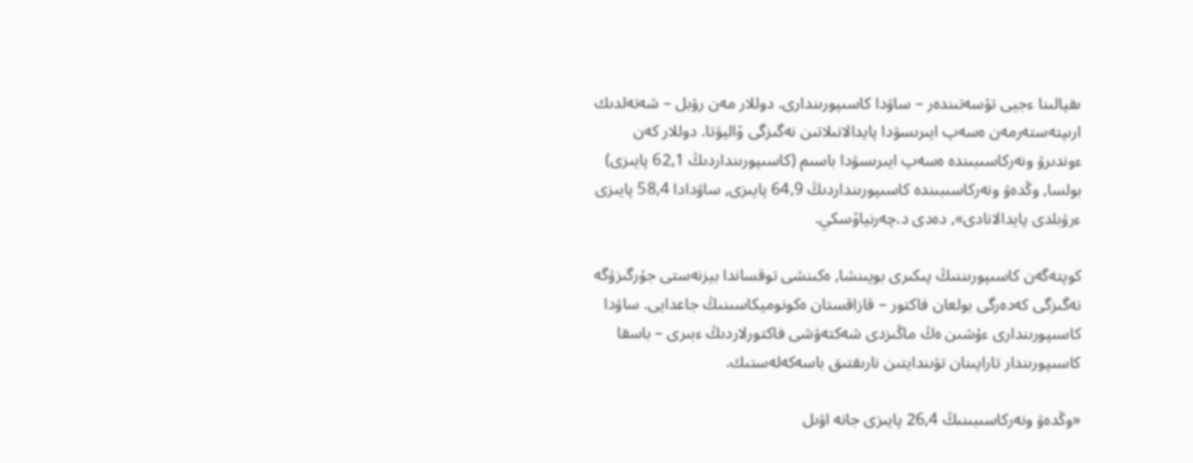ىقپالىنا ءجيى تۇسەتىندەر – ساۋدا كاسىپورىندارى. دوللار مەن رۋبل – شەتەلدىك ارىپتەستەرمەن ەسەپ ايىرىسۋدا پايدالانىلاتىن نەگىزگى ۆاليۋتا. دوللار كەن ءوندىرۋ ونەركاسىبىندە ەسەپ ايىرىسۋدا باسىم (كاسىپورىنداردىڭ 62,1 پايىزى) بولسا, وڭدەۋ ونەركاسىبىندە كاسىپورىنداردىڭ 64,9 پايىزى, ساۋدادا 58,4 پايىزى ءرۋبلدى پايدالانادى», دەدى د.چەرنياۆسكي.

كوپتەگەن كاسىپورىننىڭ پىكىرى بويىنشا, ەكىنشى توقساندا بيزنەستى جۇرگىزۋگە نەگىزگى كەدەرگى بولعان فاكتور – قازاقستان ەكونوميكاسىنىڭ جاعدايى. ساۋدا كاسىپورىندارى ءۇشىن ەڭ ماڭىزدى شەكتەۋشى فاكتورلاردىڭ ءبىرى – باسقا كاسىپورىندار تاراپىنان تۋىندايتىن نارىقتىق باسەكەلەستىك.

«وڭدەۋ ونەركاسىبىنىڭ 26,4 پايىزى جانە اۋىل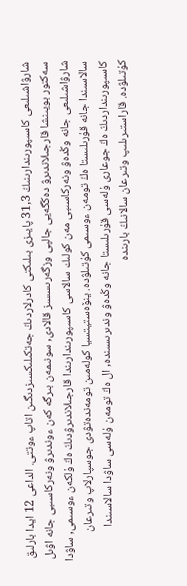شارۋاشىلىعى كاسىپورىندارىنىڭ 31,3 پايىزى بىلىكتى كادرلاردىڭ جەتكىلىكسىزدىگىن اتاپ ءوتتى. الداعى 12 ايدا بارلىق سەكتور بويىنشا قارجىلاندىرۋ دەڭگەيى جالپى وزگەرىسسىز قالادى, سونىمەن بىرگە كەن ءوندىرۋ ونەركاسىبى جانە اۋىل شارۋاشىلىعى جانە وڭدەۋ ونەركاسىبى مەن كولىك سالاسى كاسىپورىندارىندا قارجىلاندىرۋدىڭ ەڭ ۇلكەن ءوسىمى, ساۋدا سالاسىندا جانە قۇرىلىستا ەڭ تومەن ءوسىمى كۇتىلۋدە. ينۆەستيتسيا كولەمىن تومەندەتۋدى جوسپارلاپ وتىرعان كاسىپورىنداردىڭ ەڭ جوعارى ۇلەسى قۇرىلىستا جانە وڭدەۋ وندىرىسىندە, ال ەڭ تومەن ۇلەسى ساۋدا سالاسىندا كۇتىلۋدە. قاراستىرىلىپ وتىرعان سالانىڭ بارىندە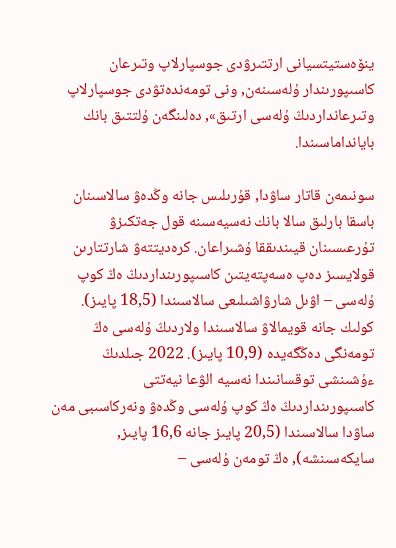ينۆەستيتسيانى ارتتىرۋدى جوسپارلاپ وتىرعان كاسىپورىندار ۇلەسىنەن, ونى تومەندەتۋدى جوسپارلاپ وتىرعانداردىڭ ۇلەسى ارتىق», دەلىنگەن ۇلتتىق بانك بايانداماسىندا.

سونىمەن قاتار ساۋدا, قۇرىلىس جانە وڭدەۋ سالاسىنان باسقا بارلىق سالا بانك نەسيەسىنە قول جەتكىزۋ تۇرعىسىنان قيىندىققا ۇشىراعان. كرەديتتەۋ شارتتارىن قولايسىز دەپ ەسەپتەيتىن كاسىپورىنداردىڭ ەڭ كوپ ۇلەسى – اۋىل شارۋاشىلىعى سالاسىندا (18,5 پايىز). كولىك جانە قويمالاۋ سالاسىندا ولاردىڭ ۇلەسى ەڭ تومەنگى دەڭگەيدە (10,9 پايىز). 2022 جىلدىڭ ءۇشىنشى توقسانىندا نەسيە الۋعا نيەتتى كاسىپورىنداردىڭ ەڭ كوپ ۇلەسى وڭدەۋ ونەركاسىبى مەن ساۋدا سالاسىندا (20,5 پايىز جانە 16,6 پايىز, سايكەسىنشە), ەڭ تومەن ۇلەسى –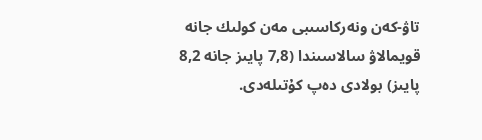تاۋ-كەن ونەركاسىبى مەن كولىك جانە قويمالاۋ سالاسىندا (7,8 پايىز جانە 8,2 پايىز) بولادى دەپ كۇتىلەدى.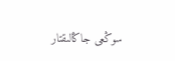سوڭعى جاڭالىقتار